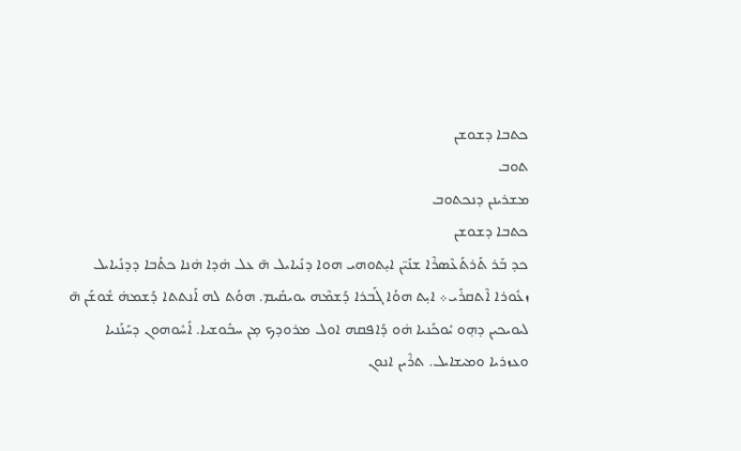ܟܬܒܐ ܕܫܘܫܢ
ܬܘܒ
ܡܫܪܝܢܢ ܕܢܟܬܘܒ
ܟܬܒܐ ܕܫܘܫܢ
ܟܕ ܒܰܪ ܬܰܪܬܰܥܶܣܪܶܐ ܫܢܺܝ̈ܢ ܐܝ̣ܬܘܗܝ ܗܘܐ ܕܢܺܝܐܝܠ ܗ̄ ܥܠ ܗ̇ܕܐ ܗ̇ܢܐ ܟܬܳܒܐ ܕܕܢܺܝܐܝܠ ܙܥܽܘܪܐ ܐܶܬܩܪܺܝ܀ ܐܝ̣ܬ ܗܘܳܐ ܓܰܒܪܐ ܕܰܫܡܶܗ ܝܘܝܩܺܝܡ. ܗܘܳܬ ܠܗ ܐܰܢܬܬܐ ܕܰܫܡܗ̇ ܫܽܘܫܰܢ ܗ̄ ܠܝܘܝܟܝܢ ܕܗ̣ܘ ܝܽܘܟܰܢܝܐ ܗ̇ܘ ܕܰܐܦܩܗ ܐܘܠ ܡܪܘܕܟ ܡ̣ܢ ܚܒܽܘܫܝܐ. ܐܰܚܽܘܗܘܢ ܕܚܰܢܰܢܝܐ ܘܥܙܪܝܐ ܘܡܝܫܐܝܠ. ܬܪܶܝܢ ܐܢܘܢ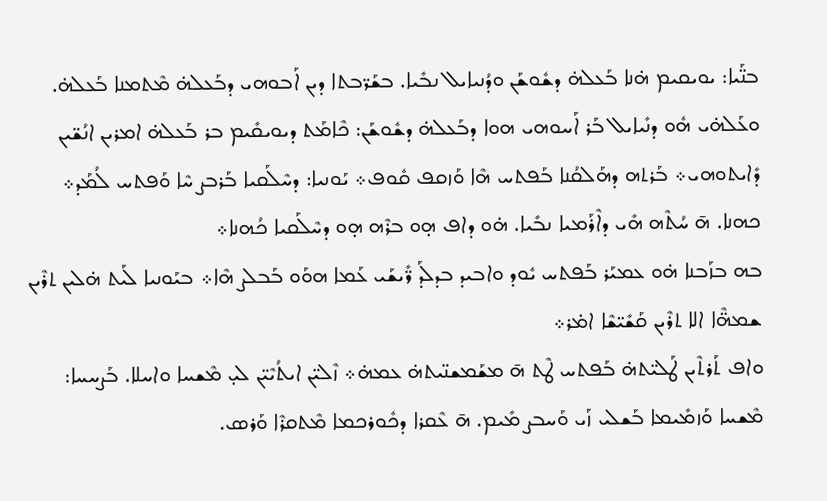ܒܢ̈ܰܝܐ: ܝܘܝܩܝܡ ܗ̇ܢܐ ܒܰܥܠܗ̇ ܕܫܽܘܫܰܢ ܘܕܳܢܝܐܝܠ ܢܒܺܝܐ. ܒܫܰܪ̈ܒܬܐ ܕܝܢ ܐܰܒܘܗܝ ܕܒܰܥܠܗ̇ ܡܶܬܡܢܐ ܒܰܥܠܗ̇. ܘܥܰܠܗ̇ܝ ܗܽܘ ܕܢܺܝܐܝܠ ܒܰܪ ܐܰܚܘܗܝ ܗܘܐ ܕܒܰܥܠܗ̇ ܕܫܽܘܫܰܢ: ܟܶܐܡܰܬ ܕܝܘܝܩܺܝܡ ܒܪ ܒܰܥܠܗ̇ ܐܡܪܝܢ ܐܢܳܫ̈ܝܢ ܕܺܐܝܬܘܗܝ܀ ܒܰܪܬܗ ܕܗܰܠܩܳܢܐ ܒܰܦܬܚ ܗܶܐ ܘܰܙܩܦ ܩܽܘܦ܀ ܝܰܘܢܝܐ: ܕܚܶܠܰܩܝܐ ܒܰܪܒܨ ܚܶܐ ܘܰܦܬܚ ܠܳܡܰܕ܀ ܟܗܢܐ. ܗ̄ ܚܳܬܶܗ ܗܺܝ ܕܐܶܪܰܡܝܐ ܢܒܺܝܐ. ܗ̇ܘ ܕܐܦ ܗ̣ܘ ܒܪܶܗ ܗ̣ܘ ܕܚܶܠܰܩܝܐ ܟܳܗܢܐ܀
ܒܗ ܒܙܰܒܢܐ ܗ̇ܘ ܥܡܝܰܪ ܒܰܦܬܚ ܝܽܘܕ ܘܐܒܝܕ ܒܕܠܰܕ ܪ̈ܺܝܫܰܝ ܥܰܡܐ ܗܘܰܘ ܒܰܒܠܨ ܗܶܐ܀ ܒܝܰܘܢܝܐ ܠܰܝܬ ܗ̇ܠܝܢ ܬܪܶܝܢ ܫܡܗ̈ܶܐ ܐܠܐ ܬܪܶܝܢ ܩܰܫܺܝ̈ܫܶܐ ܐܡ̇ܪ܀
ܘܐܦ ܬܰܪܬܶܝܢ ܛܰܠܝ̈ܬܗ̇ ܒܰܦܬܚ ܛܶܬ ܗ̄ ܡܫܰܡܫܢ̈ܝܬܗ̇ ܥܡܗ̇܀ ܙܶܠܝ̈ܢ ܐܝܬܳܝܶܝ̈ܢ ܠܝ̣ ܡܶܫܚܐ ܘܐܚܠܐ. ܒܰܨܚܚܐ: ܡܶܫܚܐ ܘܰܙܡܺܝܡܐ ܒܰܫܠܝ ܙܰܝ ܘܰܚܒܨ ܡܺܝܡ. ܗ̄ ܥܶܩܪܐ ܕܟܽܘܪܟܡܐ ܡܶܬܩܪܶܐ ܘܰܪܣ.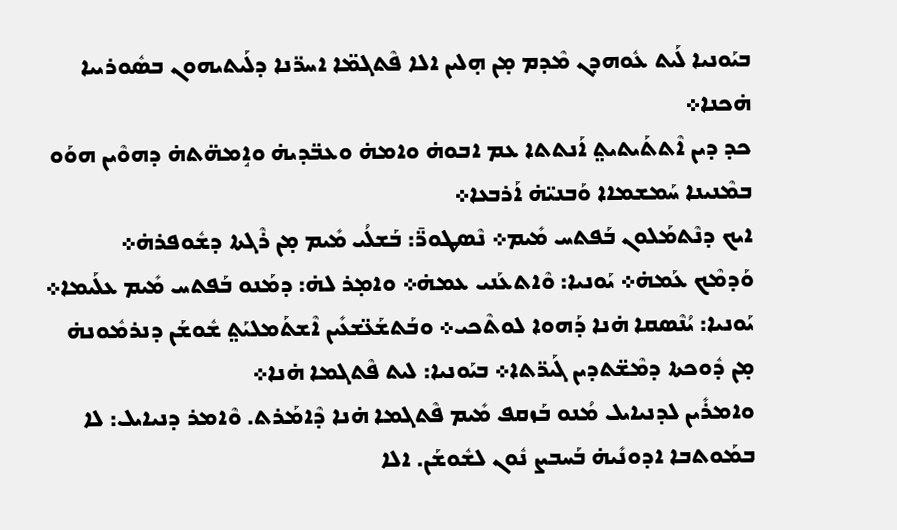ܒܝܰܘܢܝܐ ܠܰܝܬ ܥܽܘܗܕܢ ܡܶܕܡ ܡ̣ܢ ܗ̣ܠܝܢ ܐܠܐ ܦܶܬܓܡ̈ܐ ܐܚܪ̈ܢܐ ܕܠܰܝܬܝܗܘܢ ܒܣܽܘܪܝܝܐ ܗ̇ܟܢܐ܀
ܟܕ ܕܝܢ ܐܶܬܬܰܝܬܝܬ݀ ܐܰܢܬܬܐ ܥܡ ܐܒܘܗ̇ ܘܐܡܗ̇ ܘܥܒ̈ܕܝܗ̇ ܘܐܱܡܗ̈ܬܗ̇ ܕܗܘܶܝܢ ܗܘܰܘ ܒܡܶܢܝܢܐ ܚܰܡܫܡܐܐ ܘܰܒܢܝ̈ܗ̇ ܐܰܪܒܥܐ܀
ܐܝܟ ܕܢܶܬܡܰܠܘܢ ܒܰܦܬܚ ܡܺܝܡ܀ ܢܶܣܛܘܪ̈̄: ܒܰܫܠܳܝ ܡܺܝܡ ܡ̣ܢ ܪܶܓܬܐ ܕܫܽܘܦܪܗ̇܀
ܘܰܕܡܶܟ ܥܰܡܗ̇܀ ܝܰܘܢܝܐ: ܘܶܐܬܥܰܢܝ ܥܡܗ̇܀ ܘܐܡ̣ܪ ܠܗ̇: ܕܡܰܢܘ ܒܰܦܬܚ ܡܺܝܡ ܥܠܰܝܡܐ܀ ܝܰܘܢܝܐ: ܝܳܢܶܣܩܐ ܗ̇ܢܐ ܕܰܗܘܐ ܠܘܬܶܟܝ܀ ܘܒܰܬܫܰܥ̈ܫܥܺܝܢ ܐܶܫܬܰܡܠܝܰܬ݀ ܫܽܘܫܰܢ ܕܢܪܡܽܘܢܗ̇ ܡ̣ܢ ܕܽܘܟܬܐ ܕܡܶܫ̈ܬܕܝܢ ܓܰܝܪ̈ܬܐ܀ ܒܝܰܘܢܝܐ: ܠܝܬ ܦܶܬܓܡܐ ܗ̇ܢܐ܀
ܘܐܡܪܺܝܢ ܠܕܢܝܐܝܠ ܡܳܢܘ ܒܰܙܩܦ ܡܺܝܡ ܦܶܬܓܡܐ ܗ̇ܢܐ ܕܶܐܡܰܪܬ. ܘܶܐܡܪ ܕܢܝܐܝܠ: ܠܐ ܒܡܰܘܬܒܐ ܐܕܘܢܺܝܗ̇ ܒܰܚܒܨ ܢܽܘܢ ܠܫܽܘܫܰܢ. ܐܠܐ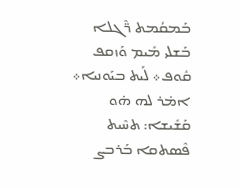ܒܰܡܩܳܡܬ ܪ̈ܶܓܠܐ ܒܰܫܠܝ ܡܺܝܡ ܘܰܙܩܦ ܩܽܘܦ܀ ܠܰܝܬ ܒܝܰܘܢܝܐ܀
ܐܡ̇ܪ ܠܗ ܗ̇ܘ ܩܰܫܺܝܫܐ: ܬܚܶܝܬ ܦܶܣܬܩܐ ܒܰܪܒܨ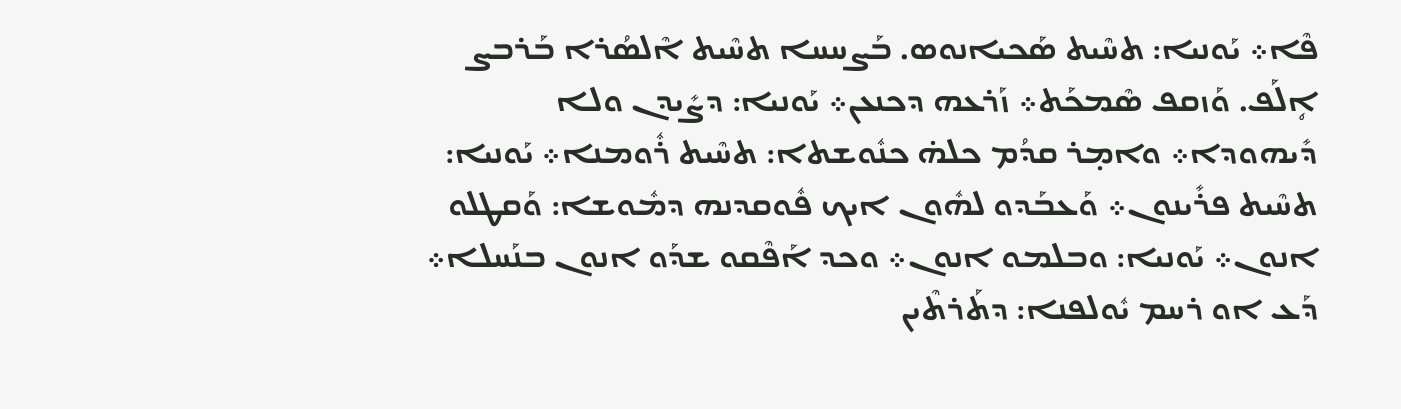ܦܶܐ܀ ܝܰܘܢܝܐ: ܬܚܶܝܬ ܣܰܟܝܐܢܘܣ. ܒܰܨܚܚܐ ܬܚܶܝܬ ܐܶܠܣܳܪܐ ܒܰܪܒܨ ܐܴܠܰܦ. ܘܰܙܩܦ ܣܶܡܟܰܬ܀ ܙܰܪܥܗ ܕܟܢܥܢ܀ ܝܰܘܢܝܐ: ܕܨܺܝܕܢ ܘܠܐ ܕܺܝܗܘܕܐ܀ ܘܐܡ̣ܪ ܩܕܳܡ ܟܠܗ̇ ܟܢܽܘܫܬܐ: ܬܚܶܝܬ ܪܽܘܡܢܐ܀ ܝܰܘܢܝܐ: ܬܚܶܝܬ ܦܪܺܝܢܘܢ܀ ܘܰܥܒܰܕܘ ܠܗܽܘܢ ܐܝܟ ܦܽܘܩܕܢܗ ܕܡܽܘܫܐ: ܘܰܩܛܠܘ ܐܢܘܢ܀ ܝܰܘܢܝܐ: ܘܒܠܡܘ ܐܢܘܢ܀ ܘܟܕ ܐܰܦܶܩܘ ܫܕܰܘ ܐܢܘܢ ܒܢܰܚܠܐ܀ ܕܰܥ ܐܘ ܪܚܡ ܝܽܘܠܦܢܐ: ܕܬܰܪܬܶܝܢ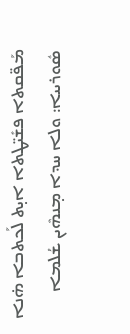ܡܰܦ̈ܩܬܐ ܦܫܺܝ̈ܛܬܐ ܐܝ̣ܬ ܠܰܟܬܒܐ ܗ̇ܢܐ ܣܽܘܪܝܝܐ: ܘܠܐ ܚܕܐ ܡ̣ܢܗܶܝܢ ܫܳܠܡܐ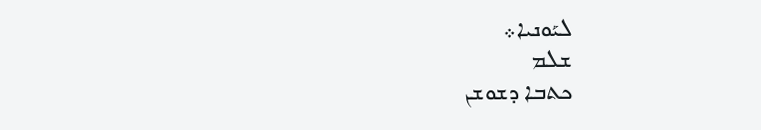ܠܝܰܘܢܝܐ܀
ܫܠܡ
ܟܬܒܐ ܕܫܘܫܢ